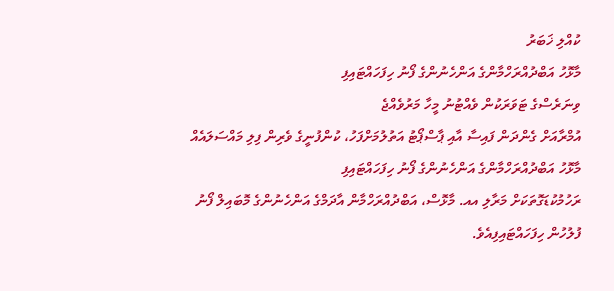ކުއްލި ޚަބަރު
މާޅޮހު އަބްދުއްރަހްމާންގެ އަންހެނުންގެ ފޯނު ހިފަހައްޓައިފި
ވިނަރެސްގެ ޓަވަރަކުން ވެއްޓުނު މީހާ މަރުވެއްޖެ
އުމްރާއަށް ގެންދަން ފައިސާ އާއި ޕާސްޕޯޓު އަތުލުމަށްފަހު، ކުންފުނީގެ ވެރިން ފިލި މައްސަލައެއް
މާޅޮހު އަބްދުއްރަހްމާންގެ އަންހެނުންގެ ފޯނު ހިފަހައްޓައިފި
ރަހުމުކުޑަގޮތަކަށް މަރާލި އއ. މާޅޮސް، އަބްދުއްރަހްމާން އާދަމްގެ އަންހެނުންގެ މޮބައިލް ފޯނު ފުލުހުން ހިފަހައްޓައިފިއެވެ.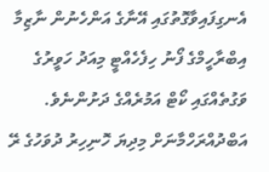އެނގިފައިވާގޮތުގައި އޭނާގެ އަންހެނުން ނާޒިމާ އިބްރާހީމްގެ ފޯނު ހިފެހެއްޓީ މިއަދު ހަވީރުގެ ވަގުތެއްގައި ކޯޓް އަމުރެއްގެ ދަށުންނެވެ.
އަބްދުއްރަހްމާނަށް މިދިޔަ ހޮނިހިރު ދުވަހުގެ ރޭ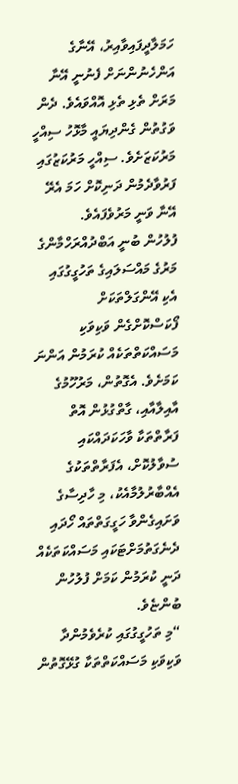ހަމަލާދީފައިވާއިރު، އޭނާގެ އަންހެނުންނަށް ފެނުނީ އޭނާ މަރަށް ތެޅި ތެޅި އޮއްވައެވެ. ދެން ވަގުތުން ގެންދިޔައީ މާޅޮހު ސިއްހީ މަރުކަޒަށެވެ. ސިއްހީ މަރުކަޒުގައި ފަރުވާދެމުން ދަނިކޮށް ހަމަ އެރޭ އޭނާ ވަނީ މަރުވެފައެވެ.
ފުލުހުން ބުނީ އަބްދުއްރަހްމާންގެ މަރުގެ މައްސަލައިގެ ތަހުގީގުގައި އެކި އޭންގަލްތަކަށް ފޯކަސްކޮށްގެން ވަކިވަކި މަސައްކަތްތަކެއް ކުރަމުން އަންނަ ކަމަށެވެ. އެގޮތުން، މަރުހޫމުގެ އާއިލާއާއި، ގާތްގުޅުން އޮތް ފަރާތްތަކާ ވާހަކަދައްކައި ސުވާލުކޮށް، އެފަރާތްތަކުގެ އެއްބާރުލުމާއެކު، މި ހާދިސާގެ ވަށައިގެންވާ ހަގީގަތްތައް ހޯދައި ދެނެގަތުމަށްޓަކައި މަސައްކަތަކެއް ދަނީ ކުރަމުން ކަމަށް ފުލުހުން ބުންޏެވެ.
“މި ތަހުގީގުގައި ކުރެވެމުންދާ ވަކިވަކި މަސައްކަތްތަކާ ގުޅޭގޮތުން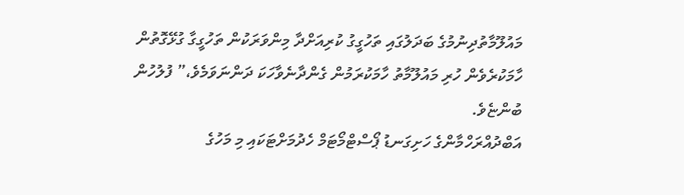މައުލޫމާތުދިނުމުގެ ބަދަލުގައި ތަހުގީގު ކުރިއަށްދާ މިންވަރަކުން ތަހުގީގާ ގުޅޭގޮތުން ހާމަކުރެވެން ހުރި މައުލޫމާތު ހާމަކުރަމުން ގެންދާނެވާހަކަ ދަންނަވަމެވެ،” ފުލުހުން ބުންޏެވެ.
އަބްދުއްރަހްމާންގެ ހަށިގަނޑު ޕޯސްޓްމޯޓަމް ހެދުމަށްޓަކައި މި މަހުގެ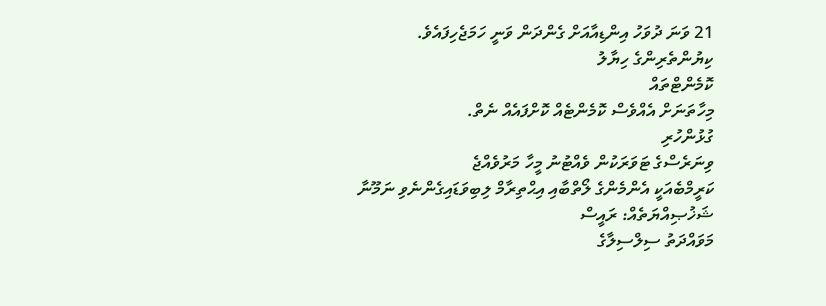21 ވަނަ ދުވަހު އިންޑިއާއަށް ގެންދަން ވަނީ ހަމަޖެހިފައެވެ.
ކިޔުންތެރިންގެ ހިޔާލު
ކޮމެންޓްތައް
މިހާތަނަށް އެއްވެސް ކޮމެންޓެއް ކޮށްފައެއް ނެތް.
ގުޅުންހުރި
ވިނަރެސްގެ ޓަވަރަކުން ވެއްޓުނު މީހާ މަރުވެއްޖެ
ކަރީމްބެއަކީ އެންމެންގެ ލޯތްބާއި އިޙްތިރާމް ލިބިވަޑައިގެންނެވި ނަމޫނާ ޝަޚުޞިއްޔަތެއް: ރައީސް
މަވައްދަތު ސިލްސިލާގެ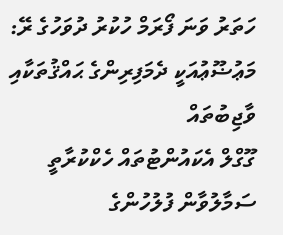ހަތަރު ވަނަ ފޯރަމް ހުކުރު ދުވަހުގެ ރޭ: މަޢުޟޫޢުއަކީ ދެމަފިރިންގެ ޙައްޤުތަކާއި ވާޖިބުތައް
ގޫގްލް އެކައުންޓުތައް ހެކްކުރާތީ ސަމާލުވާން ފުލުހުންގެ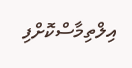އިލްތިމާސްކޮށްފި